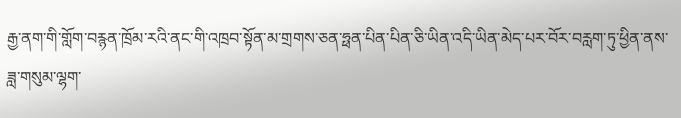རྒྱ་ནག་གི་གློག་བརྙན་ཁྲོམ་རའི་ནང་གི་འཁྲབ་སྟོན་མ་གྲགས་ཅན་ཧྥན་པིན་པིན་ཅི་ཡིན་འདི་ཡིན་མེད་པར་བོར་བརླག་ཏུ་ཕྱིན་ནས་ཟླ་གསུམ་ལྷག་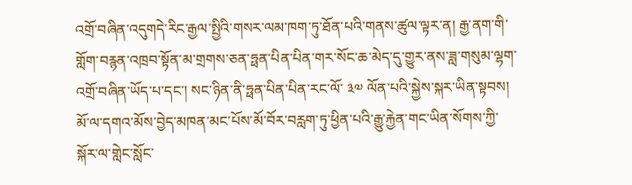འགྲོ་བཞིན་འདུགདེ་རིང་རྒྱལ་སྤྱིའི་གསར་ལམ་ཁག་ཏུ་ཐོན་པའི་གནས་ཚུལ་ལྟར་ན། རྒྱ་ནག་གི་གློག་བརྙན་འཁྲབ་སྟོན་མ་གྲགས་ཅན་ཧྥན་པིན་པིན་གར་སོང་ཆ་མེད་དུ་གྱུར་ནས་ཟླ་གསུམ་ལྷག་འགྲོ་བཞིན་ཡོད་པ་དང་། སང་ཉིན་ནི་ཧྥན་པིན་པིན་རང་ལོ་ ༣༧ ལོན་པའི་སྐྱེས་སྐར་ཡིན་སྟབས། མོ་ལ་དགའ་མོས་བྱེད་མཁན་མང་པོས་མོ་བོར་བརླག་ཏུ་ཕྱིན་པའི་རྒྱུ་རྐྱེན་གང་ཡིན་སོགས་ཀྱི་སྐོར་ལ་གླེང་སློང་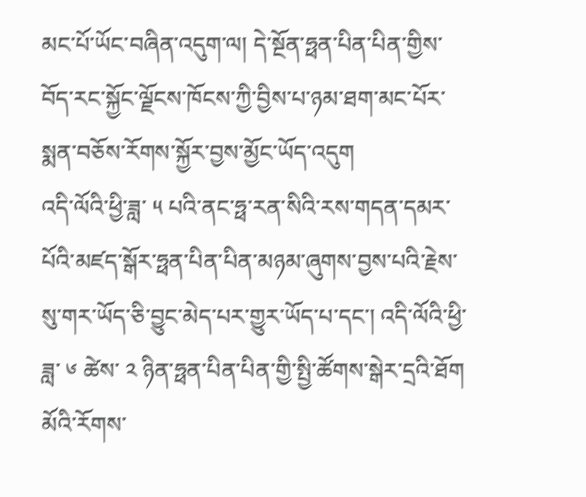མང་པོ་ཡོང་བཞིན་འདུག་ལ། དེ་སྔོན་ཧྥན་པིན་པིན་གྱིས་བོད་རང་སྐྱོང་ལྗོངས་ཁོངས་ཀྱི་བྱིས་པ་ཉམ་ཐག་མང་པོར་སྨན་བཅོས་རོགས་སྐྱོར་བྱས་མྱོང་ཡོད་འདུག
འདི་ལོའི་ཕྱི་ཟླ་ ༥ པའི་ནང་ཧྥ་རན་སིའི་རས་གདན་དམར་པོའི་མཛད་སྒོར་ཧྥན་པིན་པིན་མཉམ་ཞུགས་བྱས་པའི་རྗེས་སུ་གར་ཡོད་ཅི་བྱུང་མེད་པར་གྱུར་ཡོད་པ་དང་། འདི་ལོའི་ཕྱི་ཟླ་ ༦ ཚེས་ ༢ ཉིན་ཧྥན་པིན་པིན་གྱི་སྤྱི་ཚོགས་སྒེར་དྲའི་ཐོག མོའི་རོགས་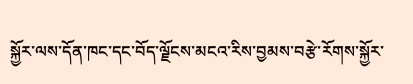སྐྱོར་ལས་དོན་ཁང་དང་བོད་ལྗོངས་མངའ་རིས་བྱམས་བརྩེ་རོགས་སྐྱོར་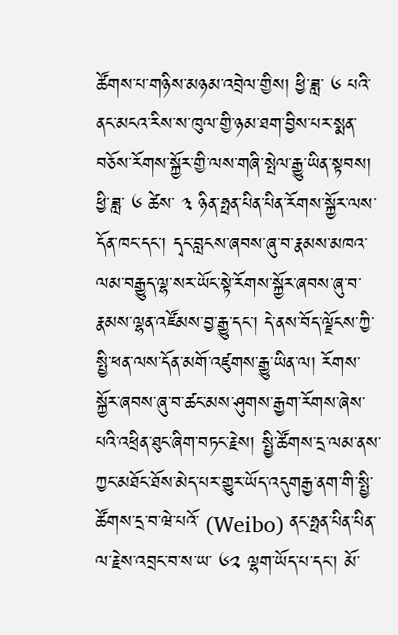ཚོགས་པ་གཉིས་མཉམ་འབྲེལ་གྱིས། ཕྱི་ཟླ་ ༦ པའི་ནང་མངའ་རིས་ས་ཁུལ་གྱི་ཉམ་ཐག་བྱིས་པར་སྨན་བཅོས་རོགས་སྐྱོར་གྱི་ལས་གཞི་སྤེལ་རྒྱུ་ཡིན་སྟབས། ཕྱི་ཟླ་ ༦ ཚེས་ ༣ ཉིན་ཧྥན་པིན་པིན་རོགས་སྐྱོར་ལས་དོན་ཁང་དང་། དྭང་བླངས་ཞབས་ཞུ་བ་རྣམས་མཁའ་ལམ་བརྒྱུད་ལྷ་སར་ཡོང་སྟེ་རོགས་སྐྱོར་ཞབས་ཞུ་བ་རྣམས་ལྷན་འཛོམས་བྱ་རྒྱུ་དང་། དེ་ནས་བོད་ལྗོངས་ཀྱི་སྤྱི་ཕན་ལས་དོན་མགོ་འཛུགས་རྒྱུ་ཡིན་ལ། རོགས་སྐྱོར་ཞབས་ཞུ་བ་ཚང་མས་ཤུགས་རྒྱག་རོགས་ཞེས་པའི་འཕྲིན་ཐུང་ཞིག་བཏང་རྗེས། སྤྱི་ཚོགས་དྲ་ལམ་ནས་ཀྱང་མཐོང་ཐོས་མེད་པར་གྱུར་ཡོད་འདུགརྒྱ་ནག་གི་སྤྱི་ཚོགས་དྲ་བ་ཝེ་པའོ་ (Weibo) ནང་ཧྥན་པིན་པིན་ལ་རྗེས་འབྲང་བ་ས་ཡ་ ༦༢ ལྷག་ཡོད་པ་དང་། མོ་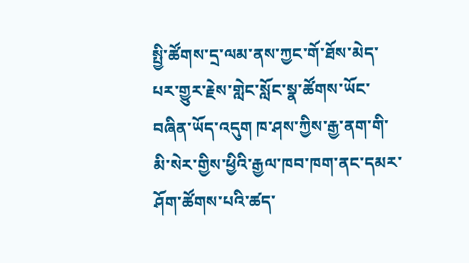སྤྱི་ཚོགས་དྲ་ལམ་ནས་ཀྱང་གོ་ཐོས་མེད་པར་གྱུར་རྗེས་གླེང་སློང་སྣ་ཚོགས་ཡོང་བཞིན་ཡོད་འདུག ཁ་ཤས་ཀྱིས་རྒྱ་ནག་གི་མི་སེར་གྱིས་ཕྱིའི་རྒྱལ་ཁབ་ཁག་ནང་དམར་ཤོག་ཚོགས་པའི་ཚད་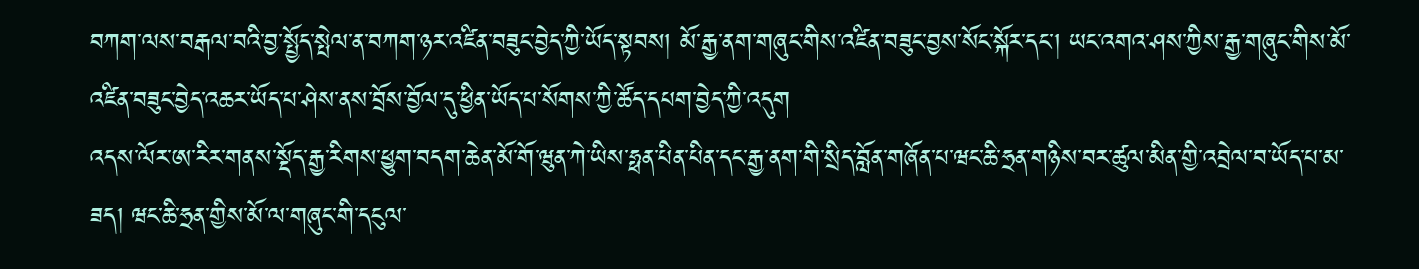བཀག་ལས་བརྒལ་བའི་བྱ་སྤྱོད་སྤེལ་ན་བཀག་ཉར་འཛིན་བཟུང་བྱེད་ཀྱི་ཡོད་སྟབས། མོ་རྒྱ་ནག་གཞུང་གིས་འཛིན་བཟུང་བྱས་སོང་སྐོར་དང་། ཡང་འགའ་ཤས་ཀྱིས་རྒྱ་གཞུང་གིས་མོ་འཛིན་བཟུང་བྱེད་འཆར་ཡོད་པ་ཤེས་ནས་བྲོས་བྱོལ་དུ་ཕྱིན་ཡོད་པ་སོགས་ཀྱི་ཚོད་དཔག་བྱེད་ཀྱི་འདུག
འདས་ལོར་ཨ་རིར་གནས་སྡོད་རྒྱ་རིགས་ཕྱུག་བདག་ཆེན་མོ་གོ་ཝུན་ཀེ་ཡིས་ཧྥན་པིན་པིན་དང་རྒྱ་ནག་གི་སྲིད་བློན་གཞོན་པ་ཝང་ཆི་ཧྲན་གཉིས་བར་ཚུལ་མིན་གྱི་འབྲེལ་བ་ཡོད་པ་མ་ཟད། ཝང་ཆི་ཧྲན་གྱིས་མོ་ལ་གཞུང་གི་དངུལ་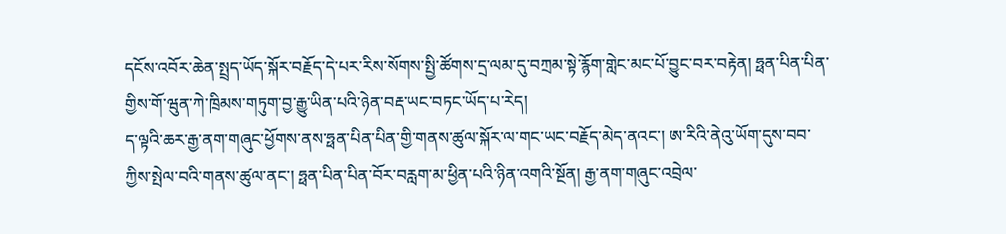དངོས་འབོར་ཆེན་སྤྲད་ཡོད་སྐོར་བརྗོད་དེ་པར་རིས་སོགས་སྤྱི་ཚོགས་དྲ་ལམ་དུ་བཀྲམ་སྟེ་རྙོག་གླེང་མང་པོ་བྱུང་བར་བརྟེན། ཧྥན་པིན་པིན་གྱིས་གོ་ཝུན་ཀེ་ཁྲིམས་གཏུག་བྱ་རྒྱུ་ཡིན་པའི་ཉེན་བརྡ་ཡང་བཏང་ཡོད་པ་རེད།
ད་ལྟའི་ཆར་རྒྱ་ནག་གཞུང་ཕྱོགས་ནས་ཧྥན་པིན་པིན་གྱི་གནས་ཚུལ་སྐོར་ལ་གང་ཡང་བརྗོད་མེད་ནའང་། ཨ་རིའི་ནེའུ་ཡོག་དུས་བབ་ཀྱིས་སྤེལ་བའི་གནས་ཚུལ་ནང་། ཧྥན་པིན་པིན་བོར་བརླག་མ་ཕྱིན་པའི་ཉིན་འགའི་སྔོན། རྒྱ་ནག་གཞུང་འབྲེལ་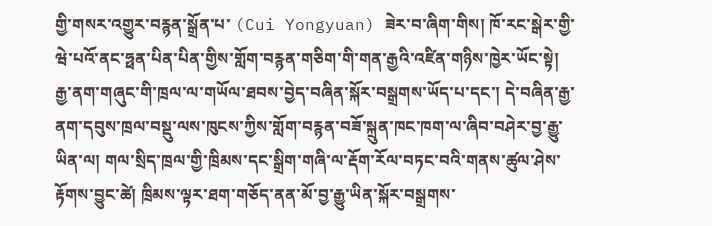གྱི་གསར་འགྱུར་བརྙན་སྒྲོན་པ་ (Cui Yongyuan) ཟེར་བ་ཞིག་གིས། ཁོ་རང་སྒེར་གྱི་ཝེ་པའོ་ནང་ཧྥན་པིན་པིན་གྱིས་གློག་བརྙན་གཅིག་གི་གན་རྒྱའི་འཛིན་གཉིས་ཁྱེར་ཡོང་སྟེ། རྒྱ་ནག་གཞུང་གི་ཁྲལ་ལ་གཡོལ་ཐབས་བྱེད་བཞིན་སྐོར་བསྒྲགས་ཡོད་པ་དང་། དེ་བཞིན་རྒྱ་ནག་དབུས་ཁྲལ་བསྡུ་ལས་ཁུངས་ཀྱིས་གློག་བརྙན་བཟོ་སྐྲུན་ཁང་ཁག་ལ་ཞིབ་བཤེར་བྱ་རྒྱུ་ཡིན་ལ། གལ་སྲིད་ཁྲལ་གྱི་ཁྲིམས་དང་སྒྲིག་གཞི་ལ་རྡོག་རོལ་བཏང་བའི་གནས་ཚུལ་ཤེས་རྟོགས་བྱུང་ཚེ། ཁྲིམས་ལྟར་ཐག་གཅོད་ནན་མོ་བྱ་རྒྱུ་ཡིན་སྐོར་བསྒྲགས་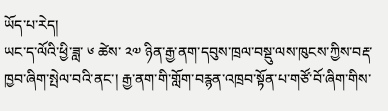ཡོད་པ་རེད།
ཡང་ད་ལོའི་ཕྱི་ཟླ་ ༦ ཚེས་ ༢༧ ཉིན་རྒྱ་ནག་དབུས་ཁྲལ་བསྡུ་ལས་ཁུངས་ཀྱིས་བརྡ་ཁྱབ་ཞིག་སྤེལ་བའི་ནང་། རྒྱ་ནག་གི་གློག་བརྙན་འཁྲབ་སྟོན་པ་གཙོ་བོ་ཞིག་གིས་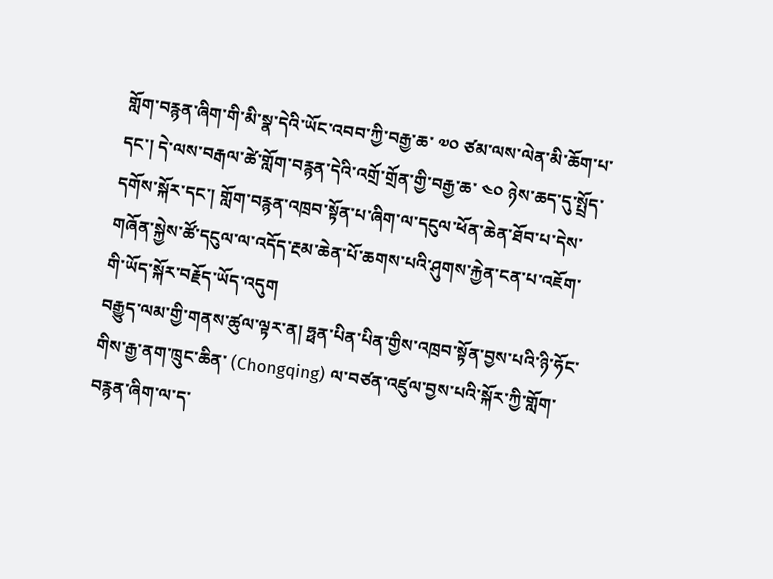གློག་བརྙན་ཞིག་གི་མི་སྣ་དེའི་ཡོང་འབབ་ཀྱི་བརྒྱ་ཆ་ ༧༠ ཙམ་ལས་ལེན་མི་ཆོག་པ་དང་། དེ་ལས་བརྒལ་ཚེ་གློག་བརྙན་དེའི་འགྲོ་གྲོན་གྱི་བརྒྱ་ཆ་ ༤༠ ཉེས་ཆད་དུ་སྤྲོད་དགོས་སྐོར་དང་། གློག་བརྙན་འཁྲབ་སྟོན་པ་ཞིག་ལ་དངུལ་ཕོན་ཆེན་ཐོབ་པ་དེས་གཞོན་སྐྱེས་ཚོ་དངུལ་ལ་འདོད་རྔམ་ཆེན་པོ་ཆགས་པའི་ཤུགས་རྐྱེན་ངན་པ་འཇོག་གི་ཡོད་སྐོར་བརྗོད་ཡོད་འདུག
བརྒྱུད་ལམ་གྱི་གནས་ཚུལ་ལྟར་ན། ཧྥན་པིན་པིན་གྱིས་འཁྲབ་སྟོན་བྱས་པའི་ཉི་ཧོང་གིས་རྒྱ་ནག་ཁྲུང་ཆིན་ (Chongqing) ལ་བཙན་འཛུལ་བྱས་པའི་སྐོར་ཀྱི་གློག་བརྙན་ཞིག་ལ་ད་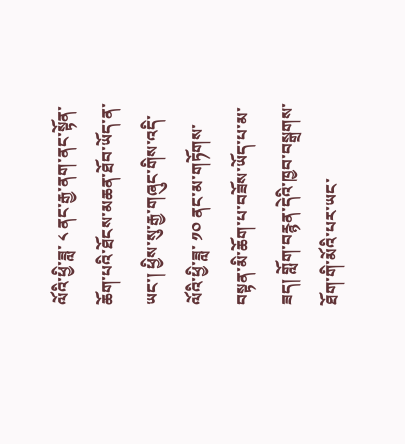ལོའི་ཕྱི་ཟླ་ ༨ ནང་རྒྱ་ནག་ནང་སྟོན་ཆོག་པའི་ཐོངས་མཆན་ཐོབ་ཡོད་ན་ཡང་། ཕྱིས་སུ་རྒྱ་གཞུང་གིས་འདི་ལོའི་ཕྱི་ཟླ་ ༡༠ ནང་མ་གཏོགས་བསྟན་མི་ཆོག་པ་བཟོས་ཡོད་པ་མ་ཟད། གློག་བརྙན་དེའི་ཁྱབ་བསྒྲགས་ཐོག་གི་མོའི་པར་ཡང་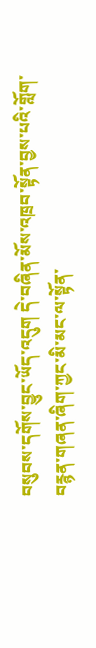བསུབས་དགོས་བྱུང་ཡོད་འདུག དེ་བཞིན་མོས་འཁྲབ་སྟོན་བྱས་པའི་གློག་བརྙན་གཞན་ཞིག་ཀྱང་མི་མང་ལ་སྟོན་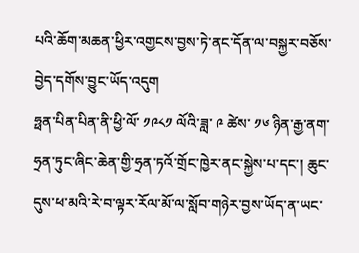པའི་ཆོག་མཆན་ཕྱིར་འགྱངས་བྱས་ཏེ་ནང་དོན་ལ་བསྐྱར་བཅོས་བྱེད་དགོས་བྱུང་ཡོད་འདུག
ཧྥན་པིན་པིན་ནི་ཕྱི་ལོ་ ༡༩༨༡ ལོའི་ཟླ་ ༩ ཚེས་ ༡༦ ཉིན་རྒྱ་ནག་ཧྲན་ཏུང་ཞིང་ཆེན་གྱི་ཧྲན་ཏའོ་གྲོང་ཁྱེར་ནང་སྐྱེས་པ་དང་། ཆུང་དུས་ཕ་མའི་རེ་བ་ལྟར་རོལ་མོ་ལ་སློབ་གཉེར་བྱས་ཡོད་ན་ཡང་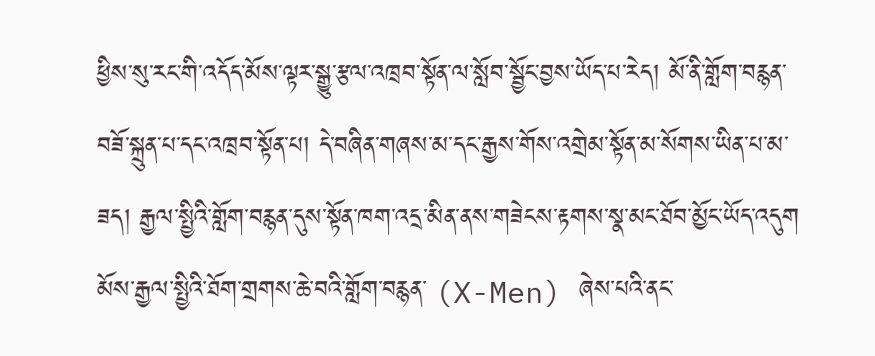ཕྱིས་སུ་རང་གི་འདོད་མོས་ལྟར་སྒྱུ་རྩལ་འཁྲབ་སྟོན་ལ་སློབ་སྦྱོང་བྱས་ཡོད་པ་རེད། མོ་ནི་གློག་བརྙན་བཟོ་སྐྲུན་པ་དང་འཁྲབ་སྟོན་པ། དེ་བཞིན་གཞས་མ་དང་རྒྱས་གོས་འགྲེམ་སྟོན་མ་སོགས་ཡིན་པ་མ་ཟད། རྒྱལ་སྤྱིའི་གློག་བརྙན་དུས་སྟོན་ཁག་འདྲ་མིན་ནས་གཟེངས་རྟགས་སྣ་མང་ཐོབ་མྱོང་ཡོད་འདུག མོས་རྒྱལ་སྤྱིའི་ཐོག་གྲགས་ཆེ་བའི་གློག་བརྙན་ (X-Men) ཞེས་པའི་ནང་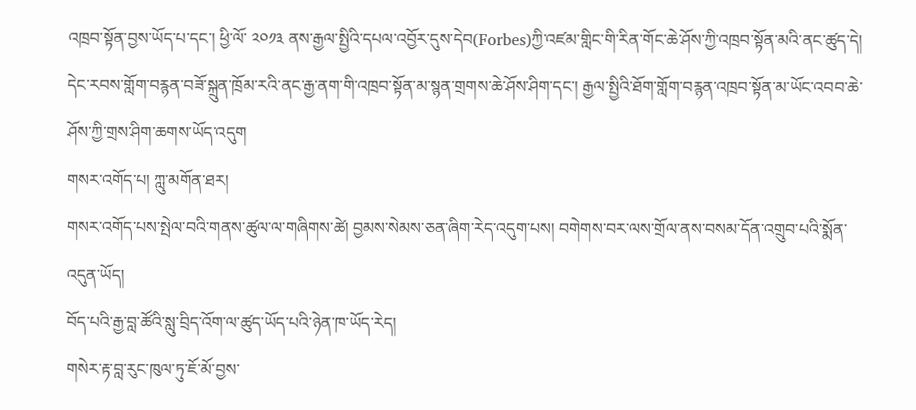འཁྲབ་སྟོན་བྱས་ཡོད་པ་དང་། ཕྱི་ལོ་ ༢༠༡༣ ནས་རྒྱལ་སྤྱིའི་དཔལ་འབྱོར་དུས་དེབ(Forbes)ཀྱི་འཛམ་གླིང་གི་རིན་གོང་ཆེ་ཤོས་ཀྱི་འཁྲབ་སྟོན་མའི་ནང་ཚུད་དེ། དེང་རབས་གློག་བརྙན་བཟོ་སྐྲུན་ཁྲོམ་རའི་ནང་རྒྱ་ནག་གི་འཁྲབ་སྟོན་མ་སྙན་གྲགས་ཆེ་ཤོས་ཤིག་དང་། རྒྱལ་སྤྱིའི་ཐོག་གློག་བརྙན་འཁྲབ་སྟོན་མ་ཡོང་འབབ་ཆེ་ཤོས་ཀྱི་གྲས་ཤིག་ཆགས་ཡོད་འདུག
གསར་འགོད་པ། ཀླུ་མགོན་ཐར།
གསར་འགོད་པས་སྤེལ་བའི་གནས་ཚུལ་ལ་གཞིགས་ཚེ། བྱམས་སེམས་ཅན་ཞིག་རེད་འདུག་པས། བགེགས་བར་ལས་གྲོལ་ནས་བསམ་དོན་འགྲུབ་པའི་སྨོན་འདུན་ཡོད།
བོད་པའི་རྒྱ་བླ་ཚོའི་སླུ་བྲིད་འོག་ལ་ཚུད་ཡོད་པའི་ཉེན་ཁ་ཡོད་རེད།
གསེར་རྟ་བླ་རུང་ཁུལ་ཏུ་ཇོ་མོ་བྱས་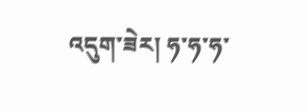འདུག་ཟེར། ཧ་ཧ་ཧ་